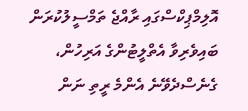އޮލިމްޕިކްސްގައި ރާއްޖެ ތަމްސީލުކުރަން ބައިވެރިވާ އެތްލީޓުންގެ އަރިހުން، ގެނެސްދެވޭނެ އެންމެ ރީތި ނަން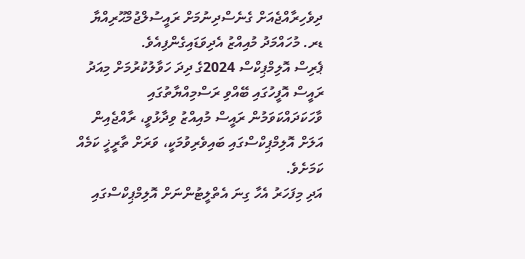ދިވެހިރާއްޖެއަށް ގެނެސްދިނުމަށް ރައީސުލްޖުމްޙޫރިއްޔާ ޑރ. މުހައްމަދު މުއިއްޒު އެދިވަޑައިގެންފިއެވެ.
ޕެރިސް އޮލިމްޕިކްސް 2024ގެ ދިދަ ހަވާލުކުރުމަށް މިއަދު ރައީސް އޮފީހުގައި ބޭއްވި ރަސްމިއްޔާތުގައި ވާހަކަދައްކަވަމުން ރައީސް މުއިއްޒު ވިދާޅުވީ، ރާއްޖެއިން އަލަށް އޮލިމްޕިކްސްގައި ބައިވެރިވުމަކީ، ވަރަށް ތާރީޚީ ކަމެއް ކަމަށެވެ.
އަދި މިފަހަރު އެހާ ގިނަ އެތްލީޓުންނަށް އޮލިމްޕިކްސްގައި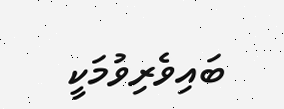ބައިވެރިވުމަކީ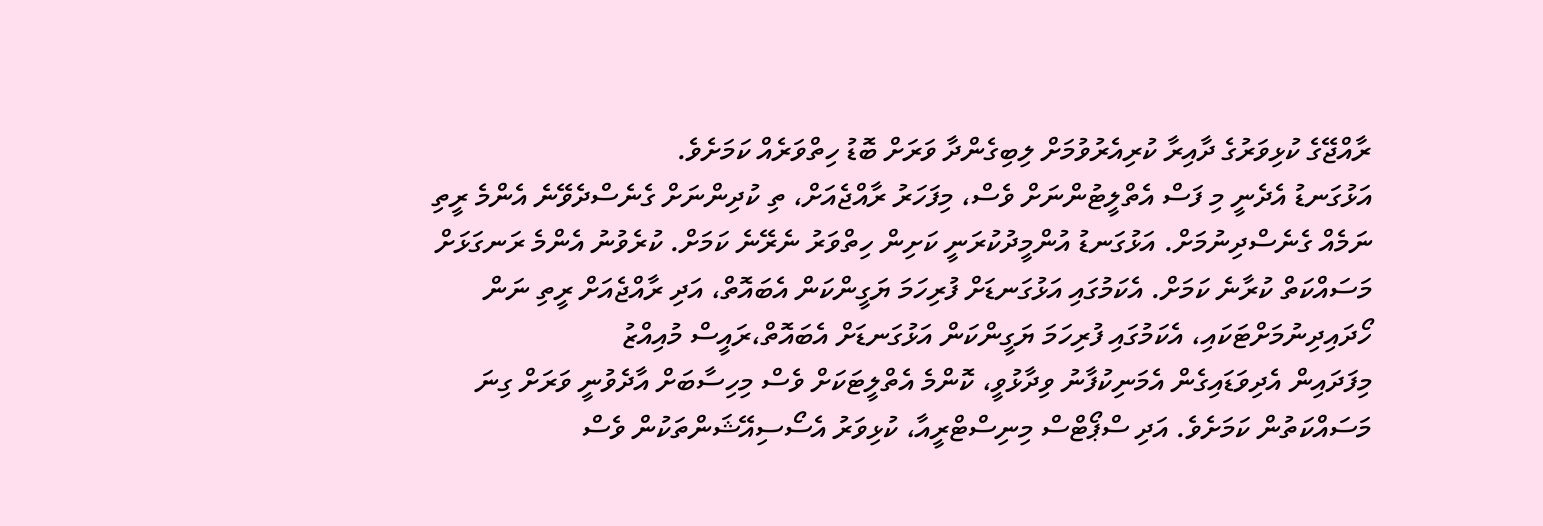ރާއްޖޭގެ ކުޅިވަރުގެ ދާއިރާ ކުރިއެރުވުމަށް ލިބިގެންދާ ވަރަށް ބޮޑު ހިތްވަރެއް ކަމަށެވެ.
އަޅުގަނޑު އެދެނީ މި ފަސް އެތްލީޓުންނަށް ވެސް، މިފަހަރު ރާއްޖެއަށް، ތި ކުދިންނަށް ގެނެސްދެވޭނެ އެންމެ ރީތި ނަމެއް ގެނެސްދިނުމަށް. އަޅުގަނޑު އުންމީދުކުރަނީ ކަށިން ހިތްވަރު ނެރޭނެ ކަމަށް. ކުރެވުނު އެންމެ ރަނގަޅަށް މަސައްކަތް ކުރާނެ ކަމަށް. އެކަމުގައި އަޅުގަނޑަށް ފުރިހަމަ ޔަގީންކަން އެބައޮތް، އަދި ރާއްޖެއަށް ރީތި ނަން ހޯދައިދިނުމަށްޓަކައި، އެކަމުގައި ފުރިހަމަ ޔަގީންކަން އަޅުގަނޑަށް އެބައޮތް،ރައީސް މުއިއްޒު
މިފަދައިން އެދިވަޑައިގެން އެމަނިކުފާނު ވިދާޅުވީ، ކޮންމެ އެތްލީޓަކަށް ވެސް މިހިސާބަށް އާދެވުނީ ވަރަށް ގިނަ މަސައްކަތުން ކަމަށެވެ. އަދި ސްޕޯޓްސް މިނިސްޓްރީއާ، ކުޅިވަރު އެސޯސިއޭޝަންތަކުން ވެސް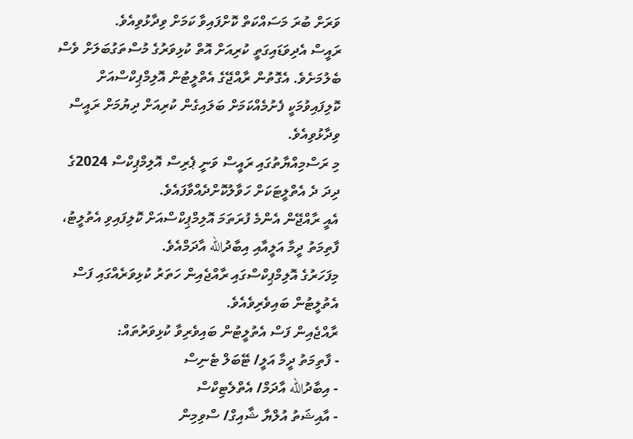ވަރަށް ބުރަ މަސައްކަތް ކޮށްފައިވާ ކަމަށް ވިދާޅުވިއެވެ.
ރައީސް އެދިވަޑައިގަތީ ކުރިއަށް އޮތް ކުޅިވަރުގެ މުސްތަގުބަލަށް ވެސް ބެލުމަށެވެ. އެގޮތުން ރާއްޖޭގެ އެތްލީޓުން އޮލިމްޕިކްސްއަށް ކޮލިފައިވުމަކީ ފެށުމެއްކަމަށް ބަލައިގެން ކުރިއަށް ދިޔުމަށް ރައީސް ވިދާޅުވިއެވެ.
މި ރަސްމިއްޔާތުގައި ރައީސް ވަނީ ޕެރިސް އޮލިމްޕިކްސް 2024ގެ ދިދަ ދެ އެތްލީޓަކަށް ހަވާލުކޮށްދެއްވާފައެވެ.
އެއީ ރާއްޖޭން އެންމެ ފުރަތަމަ އޮލިމްޕިކްސްއަށް ކޮލިފައިވި އެތުލީޓު، ފާތިމަތު ދީމާ އަލީއާއި އިބާދުالله އާދަމްއެވެ.
މިފަހަރުގެ އޮލިމްޕިކްސްގައި ރާއްޖެއިން ހަތަރު ކުޅިވަރެއްގައި ފަސް އެތުލީޓުން ބައިވެރިވެއެވެ.
ރާއްޖެއިން ފަސް އެތުލީޓުން ބައިވެރިވާ ކުޅިވަރުތައް:
- ފާތިމަތު ދީމާ އަލީ/ ޓޭބަލް ޓެނިސް
- އިބާދުالله އާދަމް/ އެތްލެޓިކްސް
- އާއިޝަތު އުލްޔާ ޝާއިގް/ ސްވިމިން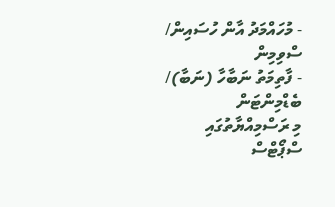- މުހައްމަދު އާން ހުސައިން/ ސްވިމިން
- ފާތިމަތު ނަބާހާ (ނަބާ)/ ބެޑްމިންޓަން
މި ރަސްމިއްޔާތުގައި ސްޕޯޓްސް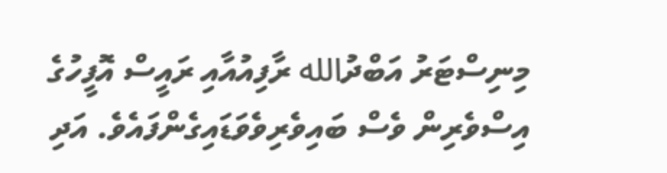މިނިސްޓަރު އަބްދުالله ރާފިއުއާއި ރައީސް އޮފީހުގެ އިސްވެރިން ވެސް ބައިވެރިވެވަޑައިގެންފައެވެ. އަދި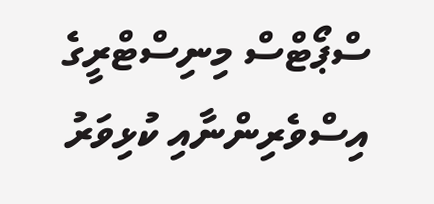ސްޕޯޓްސް މިނިސްޓްރީގެ އިސްވެރިންނާއި ކުޅިވަރު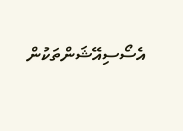އެސޯސިއޭޝަންތަކުން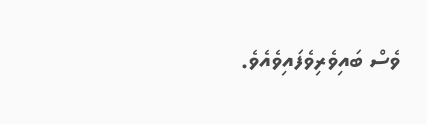ވެސް ބައިވެރިވެފައިވެއެވެ.